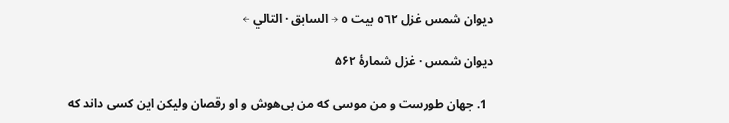ديوان شمس غزل ٥٦٢ بيت ٥ → السابق · التالي ←

ديوان شمس · غزل شمارهٔ ۵۶۲

  1. جهان طورست و من موسی که من بی‌هوش و او رقصان ولیکن این کسی داند که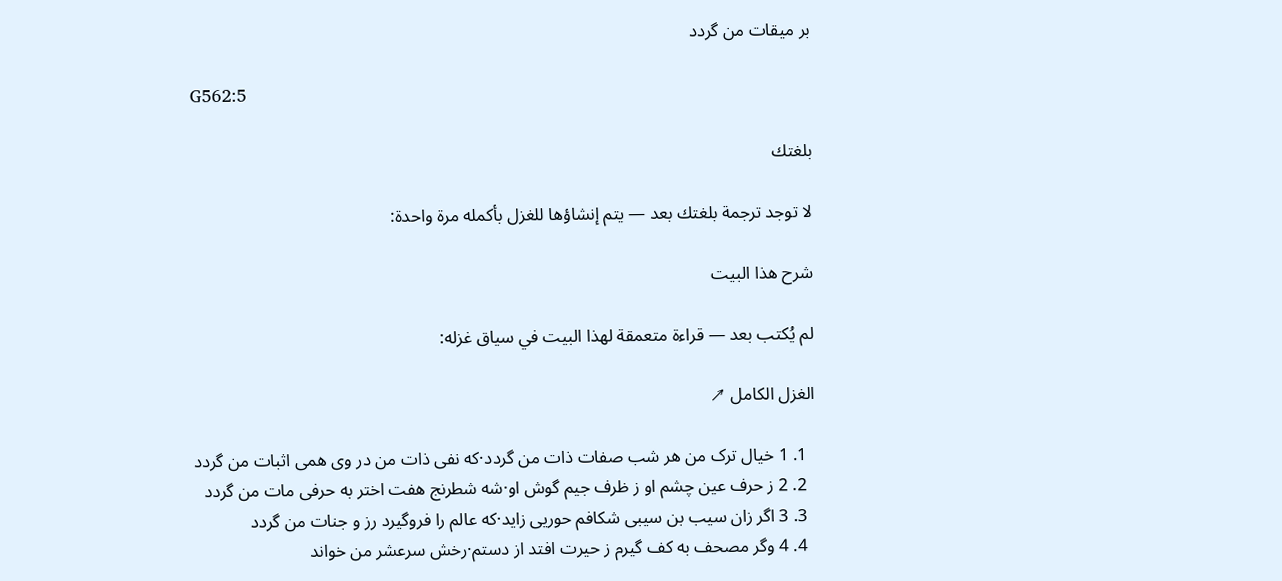بر میقات من گردد

G562:5

بلغتك

لا توجد ترجمة بلغتك بعد — يتم إنشاؤها للغزل بأكمله مرة واحدة:

شرح هذا البيت

لم يُكتب بعد — قراءة متعمقة لهذا البيت في سياق غزله:

الغزل الكامل ↗

  1. 1 خیال ترک من هر شب صفات ذات من گردد·که نفی ذات من در وی همی اثبات من گردد
  2. 2 ز حرف عین چشم او ز ظرف جیم گوش او·شه شطرنج هفت اختر به حرفی مات من گردد
  3. 3 اگر زان سیب بن سیبی شکافم حوریی زاید·که عالم را فروگیرد رز و جنات من گردد
  4. 4 وگر مصحف به کف گیرم ز حیرت افتد از دستم·رخش سرعشر من خواند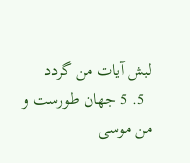لبش آیات من گردد
  5. 5 جهان طورست و من موسی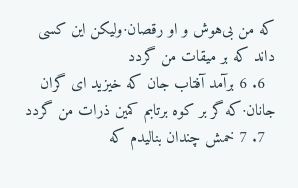که من بی‌هوش و او رقصان·ولیکن این کسی داند که بر میقات من گردد
  6. 6 برآمد آفتاب جان که خیزید ای گران جانان·که گر بر کوه برتابم کمین ذرات من گردد
  7. 7 خمش چندان بنالیدم که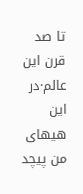تا صد قرن این عالم·در این هیهای من پیچد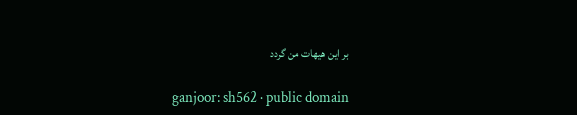بر این هیهات من گردد

ganjoor: sh562 · public domain